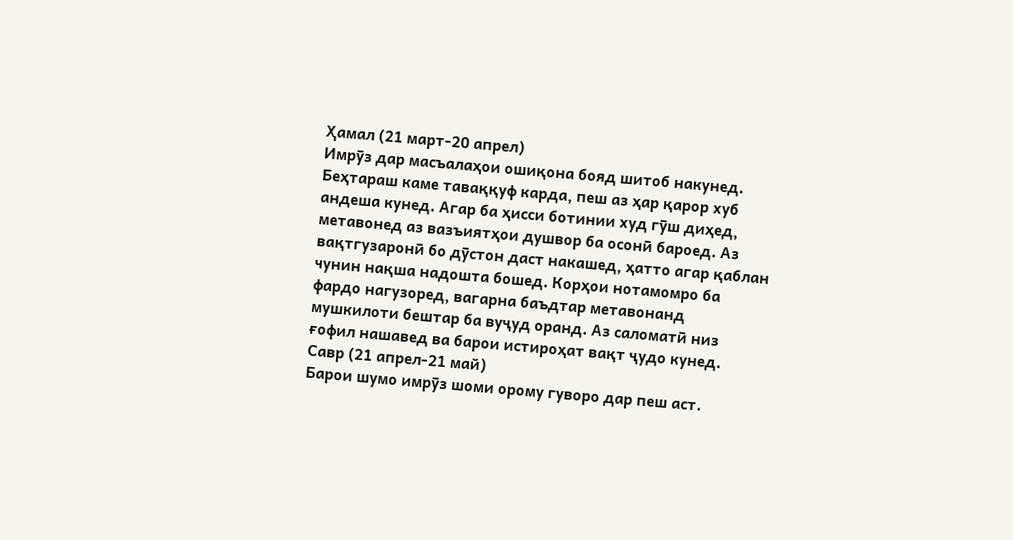Ҳамал (21 март-20 апрел)
Имрӯз дар масъалаҳои ошиқона бояд шитоб накунед. Беҳтараш каме таваққуф карда, пеш аз ҳар қарор хуб андеша кунед. Агар ба ҳисси ботинии худ гӯш диҳед, метавонед аз вазъиятҳои душвор ба осонӣ бароед. Аз вақтгузаронӣ бо дӯстон даст накашед, ҳатто агар қаблан чунин нақша надошта бошед. Корҳои нотамомро ба фардо нагузоред, вагарна баъдтар метавонанд мушкилоти бештар ба вуҷуд оранд. Аз саломатӣ низ ғофил нашавед ва барои истироҳат вақт ҷудо кунед.
Савр (21 апрел-21 май)
Барои шумо имрӯз шоми орому гуворо дар пеш аст.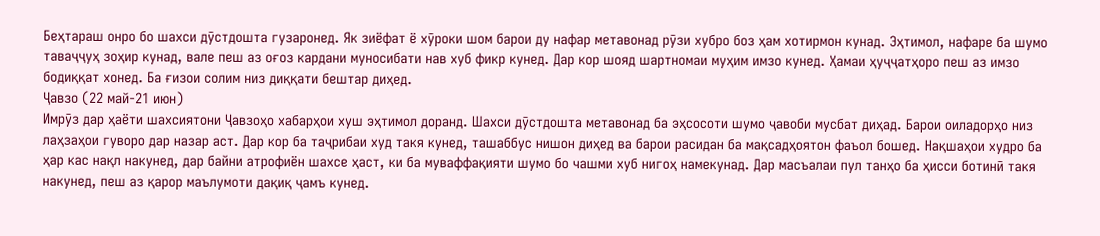Беҳтараш онро бо шахси дӯстдошта гузаронед. Як зиёфат ё хӯроки шом барои ду нафар метавонад рӯзи хубро боз ҳам хотирмон кунад. Эҳтимол, нафаре ба шумо таваҷҷуҳ зоҳир кунад, вале пеш аз оғоз кардани муносибати нав хуб фикр кунед. Дар кор шояд шартномаи муҳим имзо кунед. Ҳамаи ҳуҷҷатҳоро пеш аз имзо бодиққат хонед. Ба ғизои солим низ диққати бештар диҳед.
Ҷавзо (22 май-21 июн)
Имрӯз дар ҳаёти шахсиятони Ҷавзоҳо хабарҳои хуш эҳтимол доранд. Шахси дӯстдошта метавонад ба эҳсосоти шумо ҷавоби мусбат диҳад. Барои оиладорҳо низ лаҳзаҳои гуворо дар назар аст. Дар кор ба таҷрибаи худ такя кунед, ташаббус нишон диҳед ва барои расидан ба мақсадҳоятон фаъол бошед. Нақшаҳои худро ба ҳар кас нақл накунед, дар байни атрофиён шахсе ҳаст, ки ба муваффақияти шумо бо чашми хуб нигоҳ намекунад. Дар масъалаи пул танҳо ба ҳисси ботинӣ такя накунед, пеш аз қарор маълумоти дақиқ ҷамъ кунед.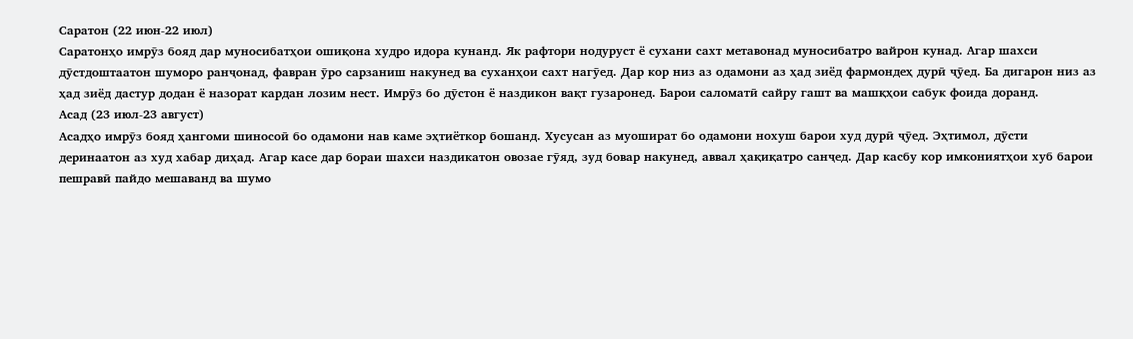Саратон (22 июн-22 июл)
Саратонҳо имрӯз бояд дар муносибатҳои ошиқона худро идора кунанд. Як рафтори нодуруст ё сухани сахт метавонад муносибатро вайрон кунад. Агар шахси дӯстдоштаатон шуморо ранҷонад, фавран ӯро сарзаниш накунед ва суханҳои сахт нагӯед. Дар кор низ аз одамони аз ҳад зиёд фармондеҳ дурӣ ҷӯед. Ба дигарон низ аз ҳад зиёд дастур додан ё назорат кардан лозим нест. Имрӯз бо дӯстон ё наздикон вақт гузаронед. Барои саломатӣ сайру гашт ва машқҳои сабук фоида доранд.
Асад (23 июл-23 август)
Асадҳо имрӯз бояд ҳангоми шиносоӣ бо одамони нав каме эҳтиёткор бошанд. Хусусан аз муошират бо одамони нохуш барои худ дурӣ ҷӯед. Эҳтимол, дӯсти деринаатон аз худ хабар диҳад. Агар касе дар бораи шахси наздикатон овозае гӯяд, зуд бовар накунед, аввал ҳақиқатро санҷед. Дар касбу кор имкониятҳои хуб барои пешравӣ пайдо мешаванд ва шумо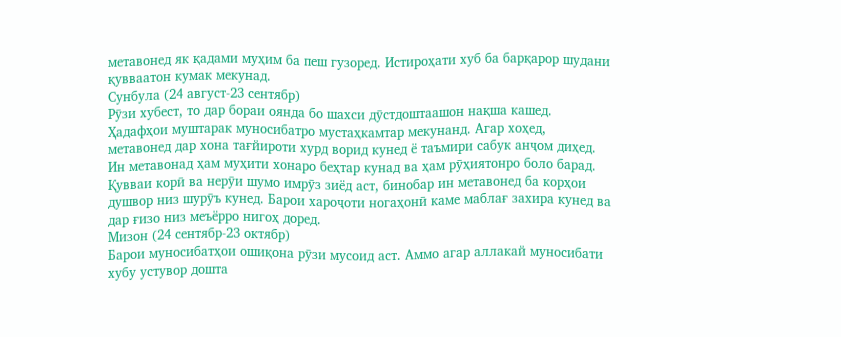метавонед як қадами муҳим ба пеш гузоред. Истироҳати хуб ба барқарор шудани қувваатон кумак мекунад.
Сунбула (24 август-23 сентябр)
Рӯзи хубест, то дар бораи оянда бо шахси дӯстдоштаашон нақша кашед. Ҳадафҳои муштарак муносибатро мустаҳкамтар мекунанд. Агар хоҳед, метавонед дар хона тағйироти хурд ворид кунед ё таъмири сабук анҷом диҳед. Ин метавонад ҳам муҳити хонаро беҳтар кунад ва ҳам рӯҳиятонро боло барад. Қувваи корӣ ва нерӯи шумо имрӯз зиёд аст, бинобар ин метавонед ба корҳои душвор низ шурӯъ кунед. Барои хароҷоти ногаҳонӣ каме маблағ захира кунед ва дар ғизо низ меъёрро нигоҳ доред.
Мизон (24 сентябр-23 октябр)
Барои муносибатҳои ошиқона рӯзи мусоид аст. Аммо агар аллакай муносибати хубу устувор дошта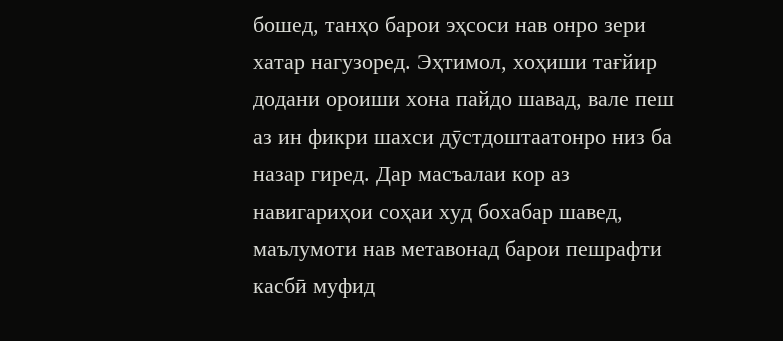бошед, танҳо барои эҳсоси нав онро зери хатар нагузоред. Эҳтимол, хоҳиши тағйир додани ороиши хона пайдо шавад, вале пеш аз ин фикри шахси дӯстдоштаатонро низ ба назар гиред. Дар масъалаи кор аз навигариҳои соҳаи худ бохабар шавед, маълумоти нав метавонад барои пешрафти касбӣ муфид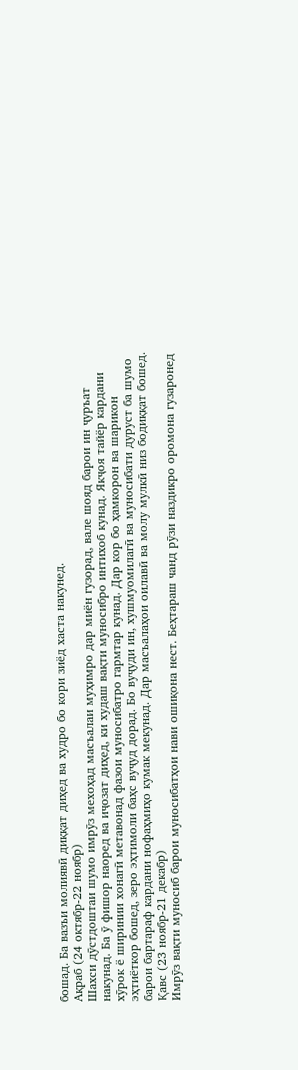бошад. Ба вазъи молиявӣ диққат диҳед ва худро бо кори зиёд хаста накунед.
Ақраб (24 октябр-22 ноябр)
Шахси дӯстдоштаи шумо имрӯз мехоҳад масъалаи муҳимро дар миён гузорад, вале шояд барои ин ҷуръат накунад. Ба ӯ фишор наоред ва иҷозат диҳед, ки худаш вақти муносибро интихоб кунад. Якҷоя тайёр кардани хӯрок ё ширинии хонагӣ метавонад фазои муносибатро гармтар кунад. Дар кор бо ҳамкорон ва шарикон эҳтиёткор бошед, зеро эҳтимоли баҳс вуҷуд дорад. Бо вуҷуди ин, хушмуомилагӣ ва муносибати дуруст ба шумо барои бартараф кардани нофаҳмиҳо кумак мекунад. Дар масъалаҳои оилавӣ ва молу мулкӣ низ бодиққат бошед.
Қавс (23 ноябр-21 декабр)
Имрӯз вақти муносиб барои муносибатҳои нави ошиқона нест. Беҳтараш чанд рӯзи наздикро оромона гузаронед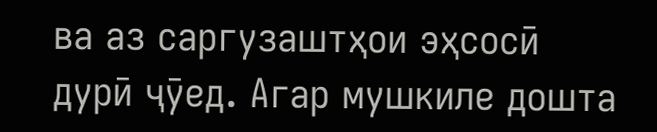ва аз саргузаштҳои эҳсосӣ дурӣ ҷӯед. Агар мушкиле дошта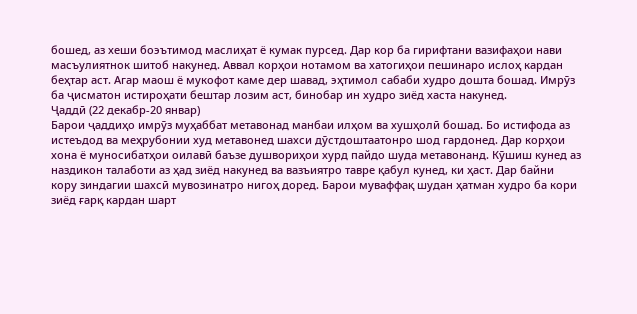бошед, аз хеши боэътимод маслиҳат ё кумак пурсед. Дар кор ба гирифтани вазифаҳои нави масъулиятнок шитоб накунед. Аввал корҳои нотамом ва хатогиҳои пешинаро ислоҳ кардан беҳтар аст. Агар маош ё мукофот каме дер шавад, эҳтимол сабаби худро дошта бошад. Имрӯз ба ҷисматон истироҳати бештар лозим аст, бинобар ин худро зиёд хаста накунед.
Ҷаддӣ (22 декабр-20 январ)
Барои ҷаддиҳо имрӯз муҳаббат метавонад манбаи илҳом ва хушҳолӣ бошад. Бо истифода аз истеъдод ва меҳрубонии худ метавонед шахси дӯстдоштаатонро шод гардонед. Дар корҳои хона ё муносибатҳои оилавӣ баъзе душвориҳои хурд пайдо шуда метавонанд. Кӯшиш кунед аз наздикон талаботи аз ҳад зиёд накунед ва вазъиятро тавре қабул кунед, ки ҳаст. Дар байни кору зиндагии шахсӣ мувозинатро нигоҳ доред. Барои муваффақ шудан ҳатман худро ба кори зиёд ғарқ кардан шарт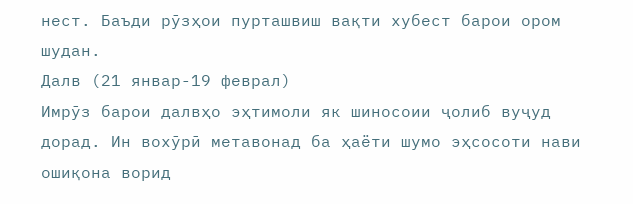нест. Баъди рӯзҳои пурташвиш вақти хубест барои ором шудан.
Далв (21 январ-19 феврал)
Имрӯз барои далвҳо эҳтимоли як шиносоии ҷолиб вуҷуд дорад. Ин вохӯрӣ метавонад ба ҳаёти шумо эҳсосоти нави ошиқона ворид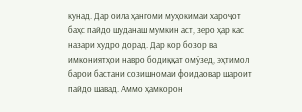кунад. Дар оила ҳангоми муҳокимаи хароҷот баҳс пайдо шуданаш мумкин аст, зеро ҳар кас назари худро дорад. Дар кор бозор ва имкониятҳои навро бодиққат омӯзед, эҳтимол барои бастани созишномаи фоидаовар шароит пайдо шавад. Аммо ҳамкорон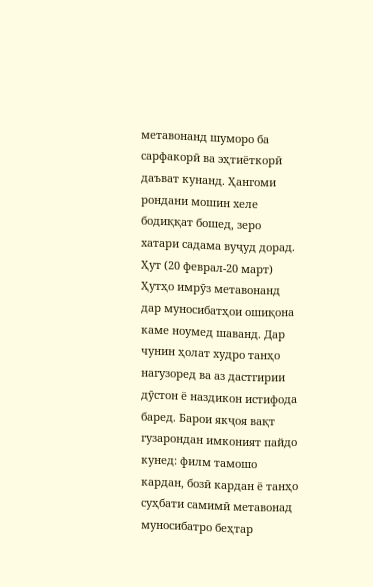метавонанд шуморо ба сарфакорӣ ва эҳтиёткорӣ даъват кунанд. Ҳангоми рондани мошин хеле бодиққат бошед, зеро хатари садама вуҷуд дорад.
Ҳут (20 феврал-20 март)
Ҳутҳо имрӯз метавонанд дар муносибатҳои ошиқона каме ноумед шаванд. Дар чунин ҳолат худро танҳо нагузоред ва аз дастгирии дӯстон ё наздикон истифода баред. Барои якҷоя вақт гузарондан имконият пайдо кунед: филм тамошо кардан, бозӣ кардан ё танҳо суҳбати самимӣ метавонад муносибатро беҳтар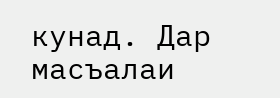кунад. Дар масъалаи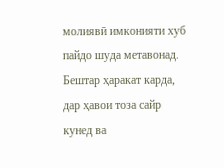молиявӣ имконияти хуб пайдо шуда метавонад. Бештар ҳаракат карда, дар ҳавои тоза сайр кунед ва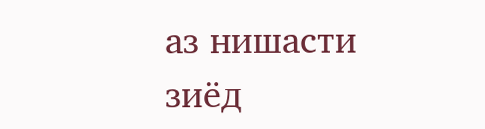аз нишасти зиёд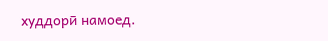худдорӣ намоед.